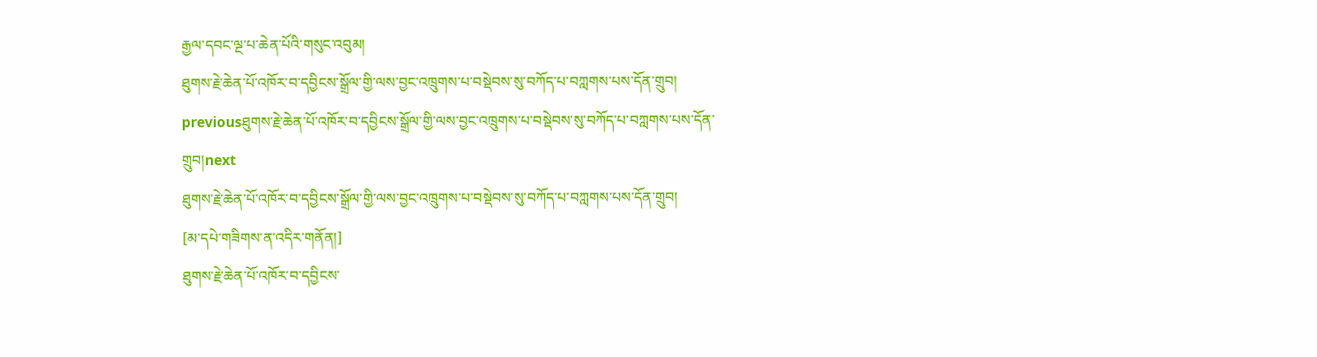རྒྱལ་དབང་ལྔ་པ་ཆེན་པོའི་གསུང་འབུམ།
ཐུགས་རྗེ་ཆེན་པོ་འཁོར་བ་དབྱིངས་སྒྲོལ་གྱི་ལས་བྱང་འཁྲུགས་པ་བསྡེབས་སུ་བཀོད་པ་བཀླགས་པས་དོན་གྲུབ།
previousཐུགས་རྗེ་ཆེན་པོ་འཁོར་བ་དབྱིངས་སྒྲོལ་གྱི་ལས་བྱང་འཁྲུགས་པ་བསྡེབས་སུ་བཀོད་པ་བཀླགས་པས་དོན་གྲུབ།next
ཐུགས་རྗེ་ཆེན་པོ་འཁོར་བ་དབྱིངས་སྒྲོལ་གྱི་ལས་བྱང་འཁྲུགས་པ་བསྡེབས་སུ་བཀོད་པ་བཀླགས་པས་དོན་གྲུབ།
[མ་དཔེ་གཟིགས་ན་འདིར་གནོན།]
ཐུགས་རྗེ་ཆེན་པོ་འཁོར་བ་དབྱིངས་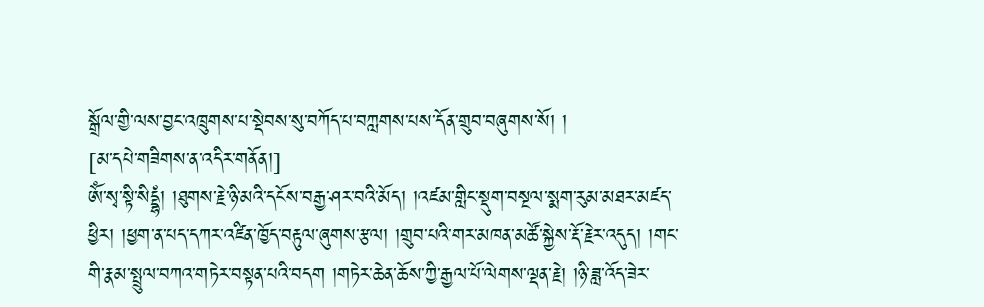སྒྲོལ་གྱི་ལས་བྱང་འཁྲུགས་པ་སྡེབས་སུ་བཀོད་པ་བཀླགས་པས་དོན་གྲུབ་བཞུགས་སོ། །
[མ་དཔེ་གཟིགས་ན་འདིར་གནོན།]
ཨོཾ་སྭ་སྟི་སིདྡྷཾ། །ཐུགས་རྗེ་ཉི་མའི་དངོས་བརྒྱ་ཤར་བའི་མོད། །འཛམ་གླིང་སྡུག་བསྔལ་སྨག་རུམ་མཐར་མཛད་ཕྱིར། །ཕྱག་ན་པད་དཀར་འཛིན་ཁྱོད་བརྟུལ་ཞུགས་རྩལ། །གྲུབ་པའི་གར་མཁན་མཚོ་སྐྱེས་རྡོ་རྗེར་འདུད། །གང་གི་རྣམ་སྤྲུལ་བཀའ་གཏེར་བསྟན་པའི་བདག །གཏེར་ཆེན་ཆོས་ཀྱི་རྒྱལ་པོ་ལེགས་ལྡན་རྗེ། །ཉི་ཟླ་འོད་ཟེར་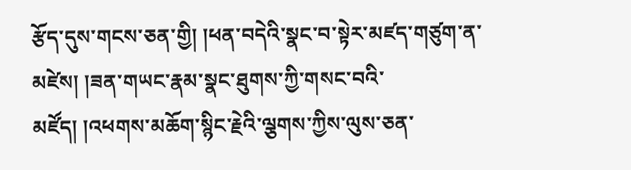རྩོད་དུས་གངས་ཅན་གྱི། །ཕན་བདེའི་སྣང་བ་སྟེར་མཛད་གཙུག་ན་མཛེས། །ཟན་གཡང་རྣམ་སྣང་ཐུགས་ཀྱི་གསང་བའི་མཛོད། །འཕགས་མཆོག་སྙིང་རྗེའི་ལྕགས་ཀྱིས་ལུས་ཅན་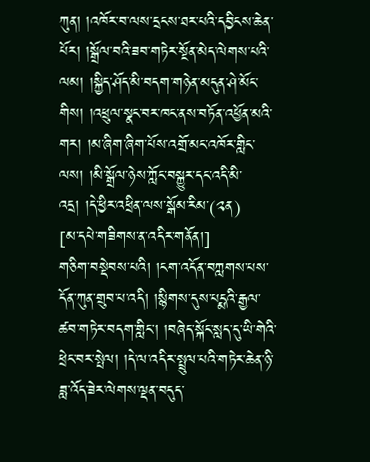ཀུན། །འཁོར་བ་ལས་དྲངས་ཐར་པའི་དབྱིངས་ཆེན་པོར། །སྒྲོལ་བའི་ཟབ་གཏེར་སྔོན་མེད་ལེགས་པའི་ལམ། །སྐྱིད་ཤོད་མི་བདག་གཉེན་མདུན་ཤེ་མོང་གིས། །འཕྲུལ་སྣང་བར་ཁང་ནས་བཏོན་འཕྱོན་མའི་གར། །མ་ཞིག་ཞིག་པོས་འགྲོ་མང་འཁོར་གླིང་ལས། །མི་སྒྲོལ་ཉེས་ཀློང་བསྐྱུར་དང་འདི་མི་འདྲ། །དེ་ཕྱིར་འཕྲིན་ལས་སྒོམ་རིམ་(༢ན)
[མ་དཔེ་གཟིགས་ན་འདིར་གནོན།]
གཅིག་བསྡེབས་པའི། །ངག་འདོན་བཀླགས་པས་དོན་ཀུན་གྲུབ་པ་འདི། །སྙིགས་དུས་པདྨའི་རྒྱལ་ཚབ་གཏེར་བདག་གླིང་། །བཞེད་སྐོང་སླད་དུ་ཡི་གེའི་ཕྲེང་བར་སྤེལ། །དེ་ལ་འདིར་སྤྲུལ་པའི་གཏེར་ཆེན་ཉི་ཟླ་འོད་ཟེར་ལེགས་ལྡན་བདུད་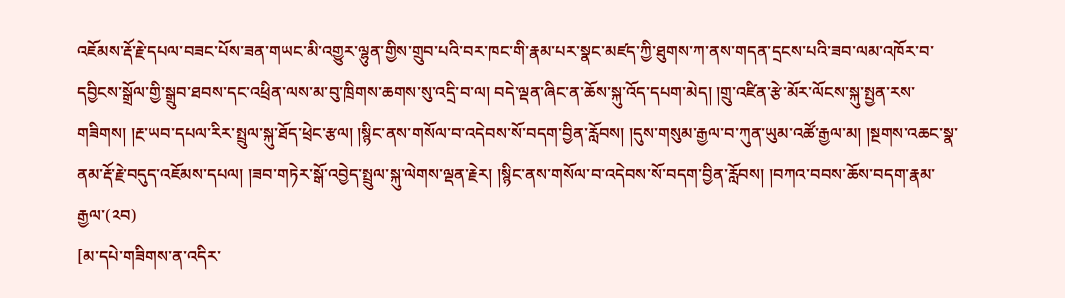འཇོམས་རྡོ་རྗེ་དཔལ་བཟང་པོས་ཟན་གཡང་མི་འགྱུར་ལྷུན་གྱིས་གྲུབ་པའི་བར་ཁང་གི་རྣམ་པར་སྣང་མཛད་ཀྱི་ཐུགས་ཀ་ནས་གདན་དྲངས་པའི་ཟབ་ལམ་འཁོར་བ་དབྱིངས་སྒྲོལ་གྱི་སྒྲུབ་ཐབས་དང་འཕྲིན་ལས་མ་བུ་ཁྲིགས་ཆགས་སུ་འདྲི་བ་ལ། བདེ་ལྡན་ཞིང་ན་ཆོས་སྐུ་འོད་དཔག་མེད། །གྲུ་འཛིན་རྩེ་མོར་ལོངས་སྐུ་སྤྱན་རས་གཟིགས། །རྔ་ཡབ་དཔལ་རིར་སྤྲུལ་སྐུ་ཐོད་ཕྲེང་རྩལ། །སྙིང་ནས་གསོལ་བ་འདེབས་སོ་བདག་བྱིན་རློབས། །དུས་གསུམ་རྒྱལ་བ་ཀུན་ཡུམ་འཚོ་རྒྱལ་མ། །སྔགས་འཆང་སྣ་ནམ་རྡོ་རྗེ་བདུད་འཇོམས་དཔལ། །ཟབ་གཏེར་སྒོ་འབྱེད་སྤྲུལ་སྐུ་ལེགས་ལྡན་རྗེར། །སྙིང་ནས་གསོལ་བ་འདེབས་སོ་བདག་བྱིན་རློབས། །བཀའ་བབས་ཆོས་བདག་རྣམ་རྒྱལ་(༢བ)
[མ་དཔེ་གཟིགས་ན་འདིར་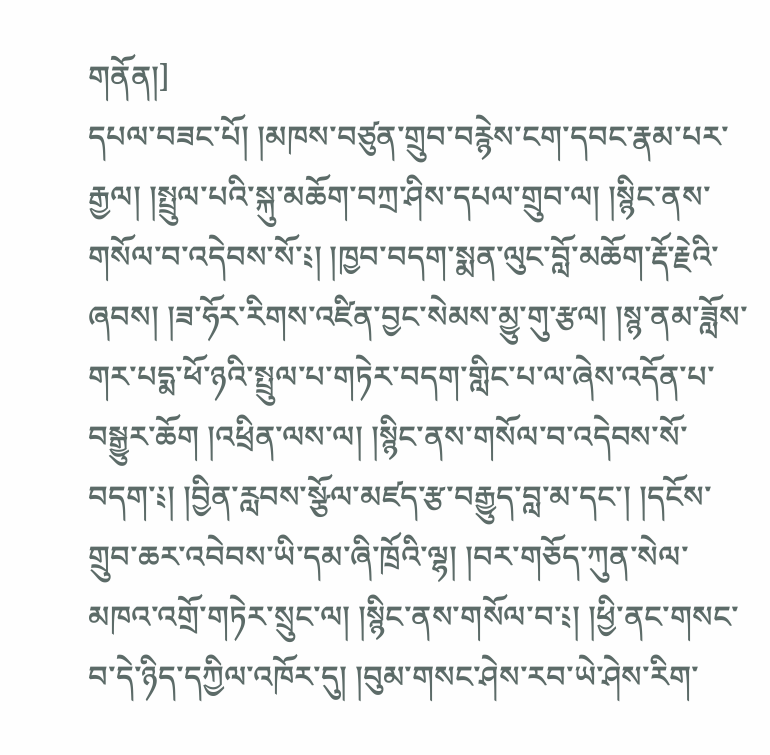གནོན།]
དཔལ་བཟང་པོ། །མཁས་བཙུན་གྲུབ་བརྙེས་ངག་དབང་རྣམ་པར་རྒྱལ། །སྤྲུལ་པའི་སྐུ་མཆོག་བཀྲ་ཤིས་དཔལ་གྲུབ་ལ། །སྙིང་ནས་གསོལ་བ་འདེབས་སོ་༴། །ཁྱབ་བདག་སྨན་ལུང་བློ་མཆོག་རྡོ་རྗེའི་ཞབས། །ཟ་ཧོར་རིགས་འཛིན་བྱང་སེམས་མྱུ་གུ་རྩལ། །སྙ་ནམ་ཟློས་གར་པདྨ་ཕོ་ཉའི་སྤྲུལ་པ་གཏེར་བདག་གླིང་པ་ལ་ཞེས་འདོན་པ་བསྒྱུར་ཆོག །འཕྲིན་ལས་ལ། །སྙིང་ནས་གསོལ་བ་འདེབས་སོ་བདག་༴། །བྱིན་རླབས་སྩོལ་མཛད་རྩ་བརྒྱུད་བླ་མ་དང་། །དངོས་གྲུབ་ཆར་འབེབས་ཡི་དམ་ཞི་ཁྲོའི་ལྷ། །བར་གཅོད་ཀུན་སེལ་མཁའ་འགྲོ་གཏེར་སྲུང་ལ། །སྙིང་ནས་གསོལ་བ་༴། །ཕྱི་ནང་གསང་བ་དེ་ཉིད་དཀྱིལ་འཁོར་དུ། །བུམ་གསང་ཤེས་རབ་ཡེ་ཤེས་རིག་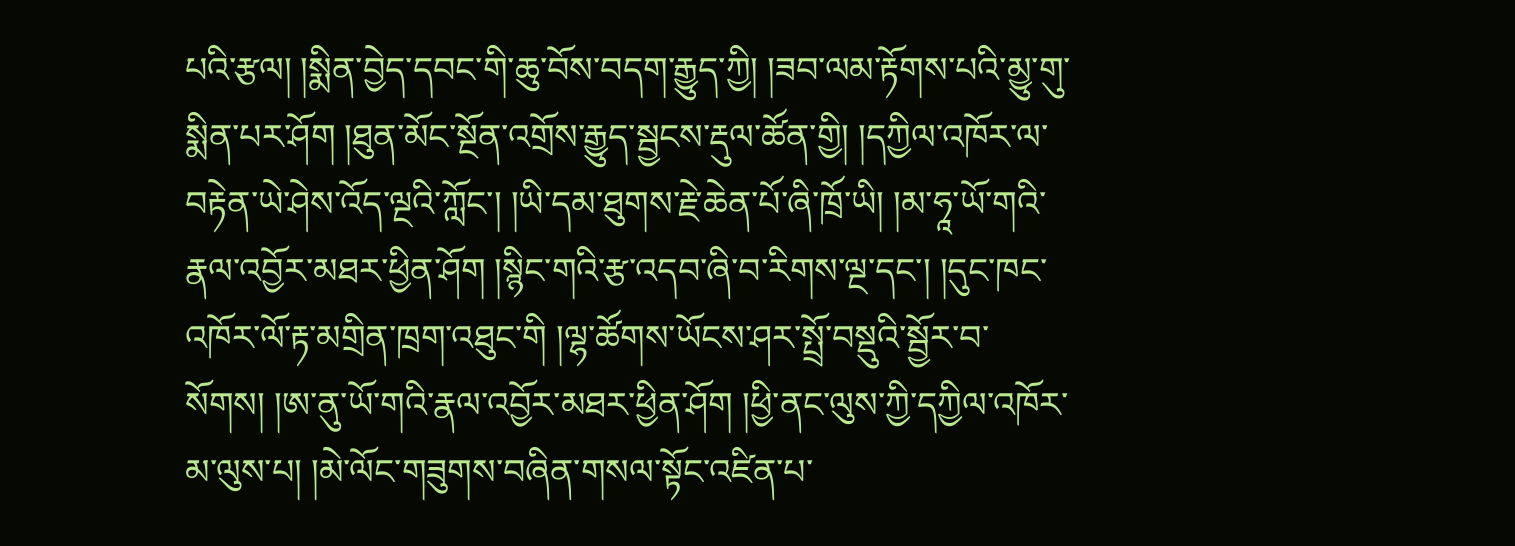པའི་རྩལ། །སྨིན་བྱེད་དབང་གི་ཆུ་བོས་བདག་རྒྱུད་ཀྱི། །ཟབ་ལམ་རྟོགས་པའི་མྱུ་གུ་སྨིན་པར་ཤོག །ཐུན་མོང་སྔོན་འགྲོས་རྒྱུད་སྦྱངས་རྡུལ་ཚོན་གྱི། །དཀྱིལ་འཁོར་ལ་བརྟེན་ཡེ་ཤེས་འོད་ལྔའི་ཀློང་། །ཡི་དམ་ཐུགས་རྗེ་ཆེན་པོ་ཞི་ཁྲོ་ཡི། །མ་ཧཱ་ཡོ་གའི་རྣལ་འབྱོར་མཐར་ཕྱིན་ཤོག །སྙིང་གའི་རྩ་འདབ་ཞི་བ་རིགས་ལྔ་དང་། །དུང་ཁང་འཁོར་ལོ་རྟ་མགྲིན་ཁྲག་འཐུང་གི །ལྷ་ཚོགས་ཡོངས་ཤར་སྤྲོ་བསྡུའི་སྦྱོར་བ་སོགས། །ཨ་ནུ་ཡོ་གའི་རྣལ་འབྱོར་མཐར་ཕྱིན་ཤོག །ཕྱི་ནང་ལུས་ཀྱི་དཀྱིལ་འཁོར་མ་ལུས་པ། །མེ་ལོང་གཟུགས་བཞིན་གསལ་སྟོང་འཛིན་པ་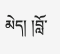མེད། །བློ་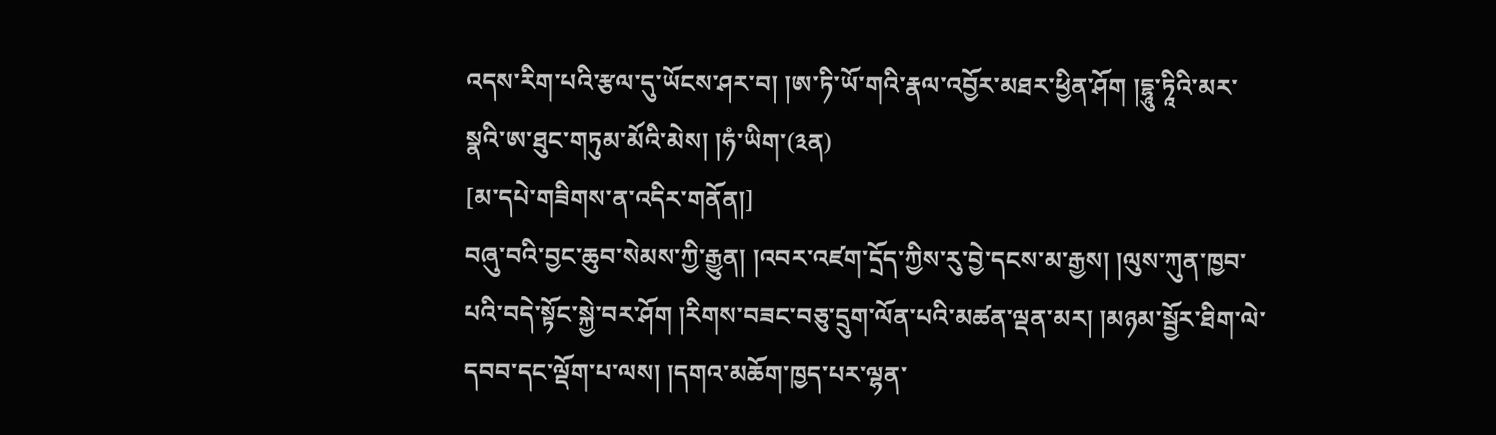འདས་རིག་པའི་རྩལ་དུ་ཡོངས་ཤར་བ། །ཨ་ཏི་ཡོ་གའི་རྣལ་འབྱོར་མཐར་ཕྱིན་ཤོག །དྷཱུ་ཏཱིའི་མར་སྣའི་ཨ་ཐུང་གཏུམ་མོའི་མེས། །ཧཾ་ཡིག་(༣ན)
[མ་དཔེ་གཟིགས་ན་འདིར་གནོན།]
བཞུ་བའི་བྱང་ཆུབ་སེམས་ཀྱི་རྒྱུན། །འབར་འཛག་དྲོད་ཀྱིས་རུ་བྱེ་དངས་མ་རྒྱས། །ལུས་ཀུན་ཁྱབ་པའི་བདེ་སྟོང་སྐྱེ་བར་ཤོག །རིགས་བཟང་བཅུ་དྲུག་ལོན་པའི་མཚན་ལྡན་མར། །མཉམ་སྦྱོར་ཐིག་ལེ་དབབ་དང་ལྡོག་པ་ལས། །དགའ་མཆོག་ཁྱད་པར་ལྷན་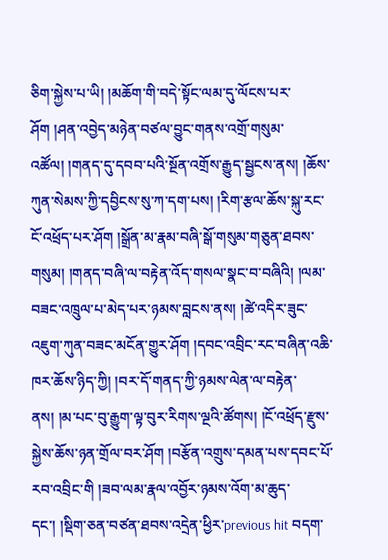ཅིག་སྐྱེས་པ་ཡི། །མཆོག་གི་བདེ་སྟོང་ལམ་དུ་ལོངས་པར་ཤོག །ཤན་འབྱེད་མཉེན་བཙལ་བྱུང་གནས་འགྲོ་གསུམ་འཚོལ། །གནད་དུ་དབབ་པའི་སྔོན་འགྲོས་རྒྱུད་སྦྱངས་ནས། །ཆོས་ཀུན་སེམས་ཀྱི་དབྱིངས་སུ་ཀ་དག་པས། །རིག་རྩལ་ཆོས་སྐུ་རང་ངོ་འཕྲོད་པར་ཤོག །སྒྲོན་མ་རྣམ་བཞི་སྒོ་གསུམ་གཅུན་ཐབས་གསུམ། །གནད་བཞི་ལ་བརྟེན་འོད་གསལ་སྣང་བ་བཞིའི། །ལམ་བཟང་འཁྲུལ་པ་མེད་པར་ཉམས་བླངས་ནས། །ཚེ་འདིར་ཟུང་འཇུག་ཀུན་བཟང་མངོན་གྱུར་ཤོག །དབང་འབྲིང་རང་བཞིན་འཆི་ཁར་ཆོས་ཉིད་ཀྱི། །བར་དོ་གནད་ཀྱི་ཉམས་ལེན་ལ་བརྟེན་ནས། །མ་པང་བུ་རྒྱུག་ལྟ་བུར་རིགས་ལྔའི་ཚོགས། །ངོ་འཕྲོད་རྫུས་སྐྱེས་ཆོས་ཉན་གྲོལ་བར་ཤོག །བརྩོན་འགྲུས་དམན་པས་དབང་པོ་རབ་འབྲིང་གི །ཟབ་ལམ་རྣལ་འབྱོར་ཉམས་འོག་མ་ཆུད་དང་། །སྡིག་ཅན་བཙན་ཐབས་འདྲེན་ཕྱིར་previous hit བདག་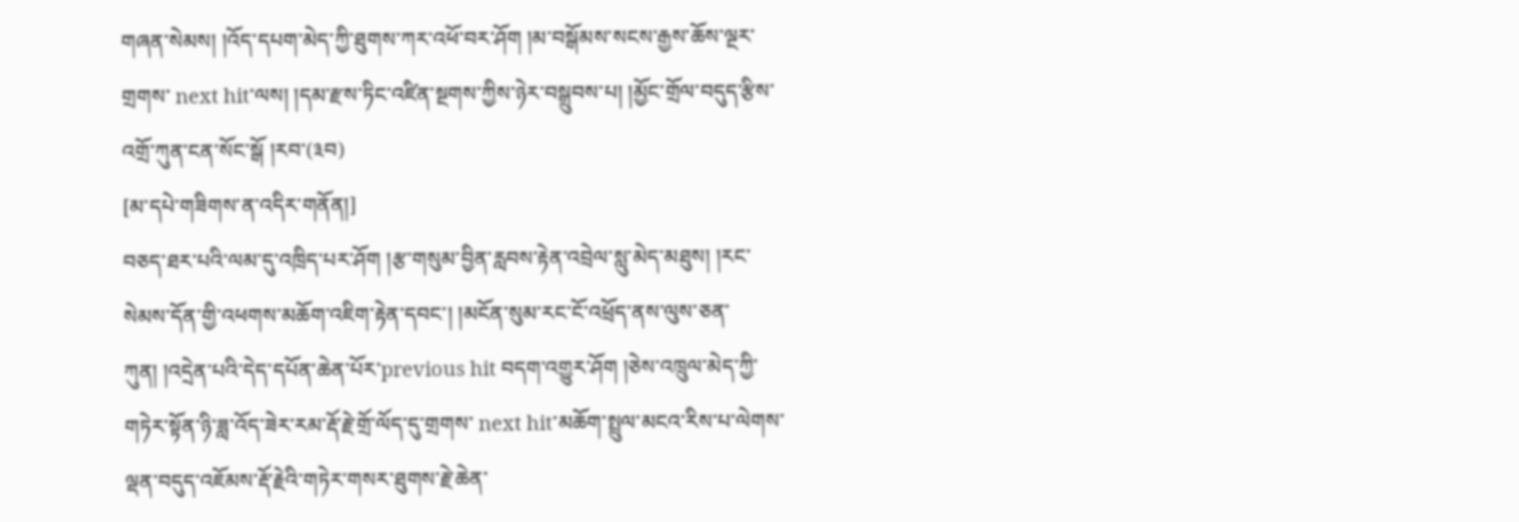གཞན་སེམས། །འོད་དཔག་མེད་ཀྱི་ཐུགས་ཀར་འཕོ་བར་ཤོག །མ་བསྒོམས་སངས་རྒྱས་ཆོས་ལྔར་གྲགས་ next hit་ལས། །དམ་རྫས་ཏིང་འཛིན་སྔགས་ཀྱིས་ཉེར་བསྒྲུབས་པ། །མྱོང་གྲོལ་བདུད་རྩིས་འགྲོ་ཀུན་ངན་སོང་སྒོ །རབ་(༣བ)
[མ་དཔེ་གཟིགས་ན་འདིར་གནོན།]
བཅད་ཐར་པའི་ལམ་དུ་འཁྲིད་པར་ཤོག །རྩ་གསུམ་བྱིན་རླབས་རྟེན་འབྲེལ་སླུ་མེད་མཐུས། །རང་སེམས་དོན་གྱི་འཕགས་མཆོག་འཇིག་རྟེན་དབང་། །མངོན་སུམ་རང་ངོ་འཕྲོད་ནས་ལུས་ཅན་ཀུན། །འདྲེན་པའི་དེད་དཔོན་ཆེན་པོར་previous hit བདག་འགྱུར་ཤོག །ཅེས་འཁྲུལ་མེད་ཀྱི་གཏེར་སྟོན་ཉི་ཟླ་འོད་ཟེར་རམ་རྡོ་རྗེ་གྲོ་ལོད་དུ་གྲགས་ next hit་མཆོག་སྤྲུལ་མངའ་རིས་པ་ལེགས་ལྡན་བདུད་འཇོམས་རྡོ་རྗེའི་གཏེར་གསར་ཐུགས་རྗེ་ཆེན་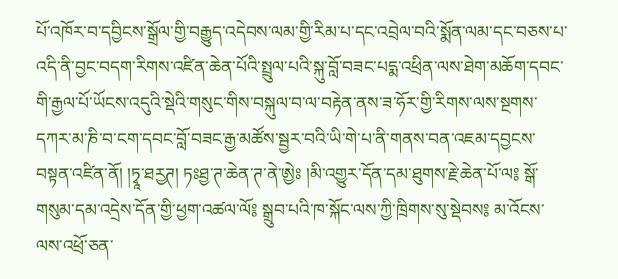པོ་འཁོར་བ་དབྱིངས་སྒྲོལ་གྱི་བརྒྱུད་འདེབས་ལམ་གྱི་རིམ་པ་དང་འབྲེལ་བའི་སྨོན་ལམ་དང་བཅས་པ་འདི་ནི་བྱང་བདག་རིགས་འཛིན་ཆེན་པོའི་སྤྲུལ་པའི་སྐུ་བློ་བཟང་པདྨ་འཕྲིན་ལས་ཐེག་མཆོག་དབང་གི་རྒྱལ་པོ་ཡོངས་འདུའི་སྡེའི་གསུང་གིས་བསྐུལ་བ་ལ་བརྟེན་ནས་ཟ་ཧོར་གྱི་རིགས་ལས་སྔགས་དཀར་མ་ཎི་བ་ངག་དབང་བློ་བཟང་རྒྱ་མཚོས་སྦྱར་བའི་ཡི་གེ་པ་ནི་གནས་བན་འཇམ་དབྱངས་བསྟན་འཛིན་ནོ། །ཏྭཱ་ཐརྱཊ། ཏཿཐྱ་ཊ་ཆེན་ཊ་ནེ་ཨྱེཿ །མི་འགྱུར་དོན་དམ་ཐུགས་རྗེ་ཆེན་པོ་ལ༔ སྒོ་གསུམ་དམ་འདྲེས་དོན་གྱི་ཕྱག་འཚལ་ལོ༔ སྒྲུབ་པའི་ཁ་སྐོང་ལས་ཀྱི་ཁྲིགས་སུ་སྡེབས༔ མ་འོངས་ལས་འཕྲོ་ཅན་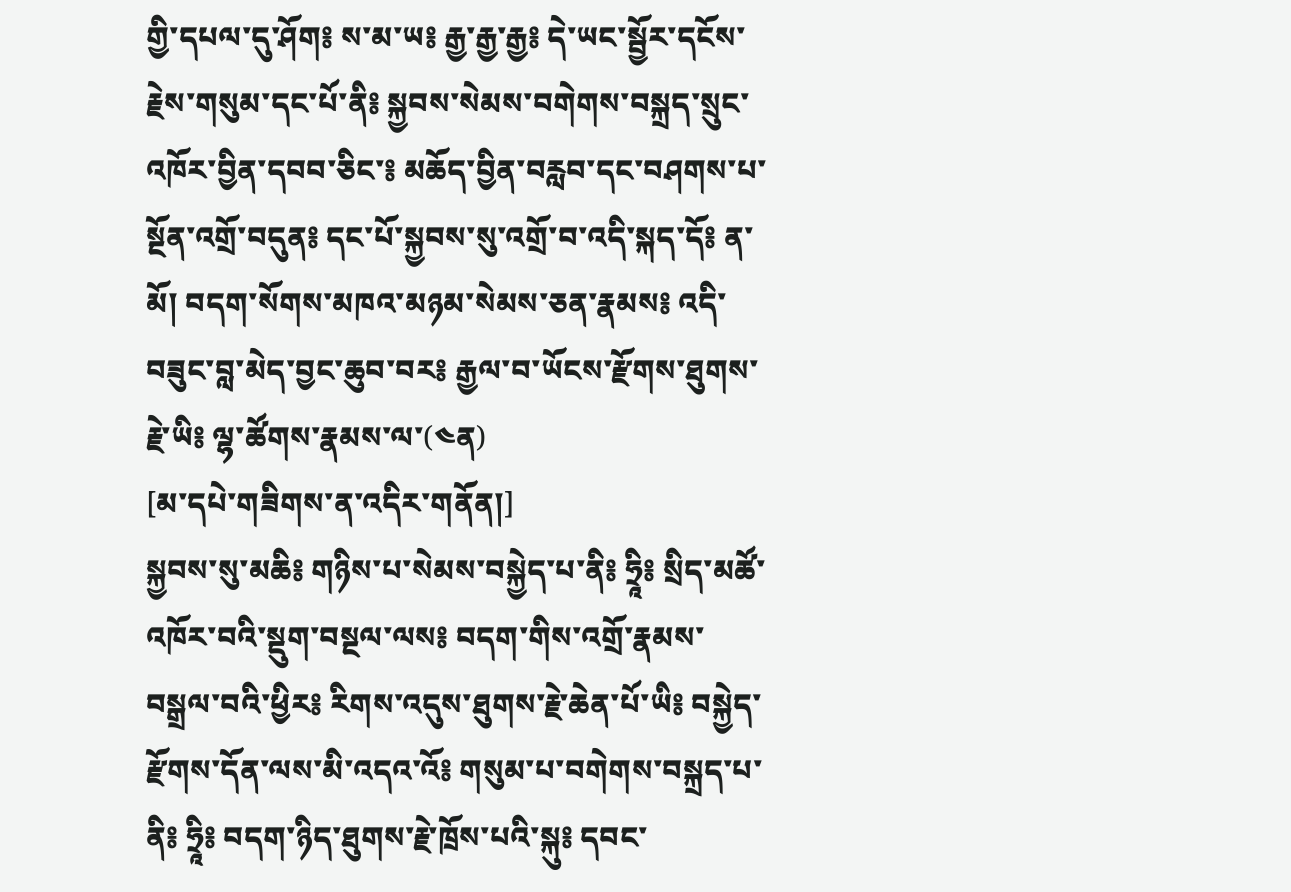གྱི་དཔལ་དུ་ཤོག༔ ས་མ་ཡ༔ རྒྱ་རྒྱ་རྒྱ༔ དེ་ཡང་སྦྱོར་དངོས་རྗེས་གསུམ་དང་པོ་ནི༔ སྐྱབས་སེམས་བགེགས་བསྐྲད་སྲུང་འཁོར་བྱིན་དབབ་ཅིང་༔ མཆོད་བྱིན་བརླབ་དང་བཤགས་པ་སྔོན་འགྲོ་བདུན༔ དང་པོ་སྐྱབས་སུ་འགྲོ་བ་འདི་སྐད་དོ༔ ན་མོ། བདག་སོགས་མཁའ་མཉམ་སེམས་ཅན་རྣམས༔ འདི་བཟུང་བླ་མེད་བྱང་ཆུབ་བར༔ རྒྱལ་བ་ཡོངས་རྫོགས་ཐུགས་རྗེ་ཡི༔ ལྷ་ཚོགས་རྣམས་ལ་(༤ན)
[མ་དཔེ་གཟིགས་ན་འདིར་གནོན།]
སྐྱབས་སུ་མཆི༔ གཉིས་པ་སེམས་བསྐྱེད་པ་ནི༔ ཧྲཱི༔ སྲིད་མཚོ་འཁོར་བའི་སྡུག་བསྔལ་ལས༔ བདག་གིས་འགྲོ་རྣམས་བསྒྲལ་བའི་ཕྱིར༔ རིགས་འདུས་ཐུགས་རྗེ་ཆེན་པོ་ཡི༔ བསྐྱེད་རྫོགས་དོན་ལས་མི་འདའ་འོ༔ གསུམ་པ་བགེགས་བསྐྲད་པ་ནི༔ ཧྲཱི༔ བདག་ཉིད་ཐུགས་རྗེ་ཁྲོས་པའི་སྐུ༔ དབང་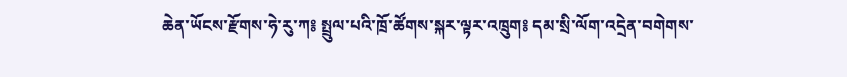ཆེན་ཡོངས་རྫོགས་ཧེ་རུ་ཀ༔ སྤྲུལ་པའི་ཁྲོ་ཚོགས་སྐར་ལྟར་འཁྲུག༔ དམ་སྲི་ལོག་འདྲེན་བགེགས་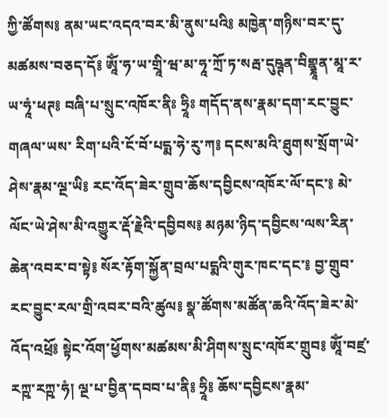ཀྱི་ཚོགས༔ ནམ་ཡང་འདའ་བར་མི་ནུས་པའི༔ མཁྱེན་གཉིས་བར་དུ་མཚམས་བཅད་དོ༔ ཨཱོཾ་ཧ་ཡ་གྲཱི་ཝ་མ་ཧཱ་ཀྲོ་ཏ་སརྦ་དུཥྚན་བིགྷྣཱན་མཱ་ར་ཡ་ཧཱཾ་ཕཊ༔ བཞི་པ་སྲུང་འཁོར་ནིཿ ཧྲཱིཿ གདོད་ནས་རྣམ་དག་རང་བྱུང་གཞལ་ཡས་ རིག་པའི་ངོ་བོ་པདྨ་ཧེ་རུ་ཀ༔ དངས་མའི་ཐུགས་སྲོག་ཡེ་ཤེས་རྣམ་ལྔ་ཡི༔ རང་འོད་ཟེར་གྲུབ་ཆོས་དབྱིངས་འཁོར་ལོ་དང་༔ མེ་ལོང་ཡེ་ཤེས་མི་འགྱུར་རྡོ་རྗེའི་དབྱིབས༔ མཉམ་ཉིད་དབྱིངས་ལས་རིན་ཆེན་འབར་བ་སྟེ༔ སོར་རྟོག་སྐྱོན་བྲལ་པདྨའི་གུར་ཁང་དང་༔ བྱ་གྲུབ་རང་བྱུང་རལ་གྲི་འབར་བའི་ཚུལ༔ སྣ་ཚོགས་མཚོན་ཆའི་འོད་ཟེར་མེ་འོད་འཕྲོ༔ སྟེང་འོག་ཕྱོགས་མཚམས་མི་ཤིགས་སྲུང་འཁོར་གྲུབ༔ ཨཱོཾ་བཛྲ་རཀྵ་རཀྵ་ཧཾ། ལྔ་པ་བྱིན་དབབ་པ་ནི༔ ཧྲཱི༔ ཆོས་དབྱིངས་རྣམ་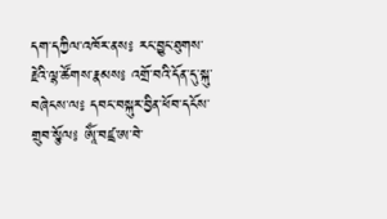དག་དཀྱིལ་འཁོར་ནས༔ རང་བྱུང་ཐུགས་རྗེའི་ལྷ་ཚོགས་རྣམས༔ འགྲོ་བའི་དོན་དུ་སྐུ་བཞེངས་ལ༔ དབང་བསྐུར་བྱིན་ཕོབ་དངོས་གྲུབ་སྩོལ༔ ཨཱོཾ་བཛྲ་ཨ་བེ་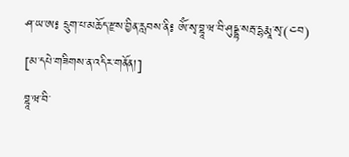ཤ་ཡ་ཨ༔ དྲུག་པ་མཆོད་རྫས་བྱིན་རླབས་ནི༔ ཨོཾ་སྭ་བྷཱ་ཝ་བི་ཤུདྡྷ་སརྦ་དྷརྨཱ་སྭ་(༤བ)
[མ་དཔེ་གཟིགས་ན་འདིར་གནོན།]
བྷཱ་ཝ་བི་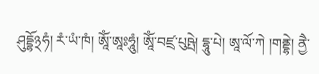ཤུདྡྷོ྅ཧཾ། རཾ་ཡཾ་ཁཾ། ཨཱོཾ་ཨཱཿཧཱུཾ། ཨཱོཾ་བཛྲ་པུཥྤེ། དྷཱུ་པེ། ཨཱ་ལོ་ཀེ །གནྡྷེ། ནྱཻ་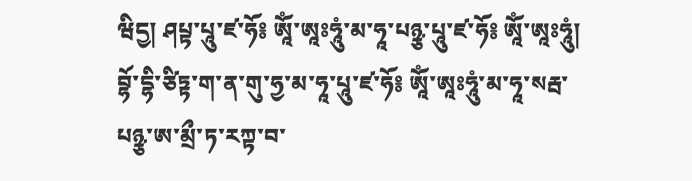ཝིདྱ། ཤཔྟ་པཱུ་ཛ་ཧོ༔ ཨཱོཾ་ཨཱཿཧཱུཾ་མ་ཧཱ་པཉྩ་པཱུ་ཛ་ཧོ༔ ཨཱོཾ་ཨཱཿཧཱུཾ། བྷོ་དྷི་ཙིཏྟ་ག་ན་གུ་ཧྱ་མ་ཧཱ་པཱུ་ཛ་ཧོ༔ ཨཱོཾ་ཨཱཿཧཱུཾ་མ་ཧཱ་སརྦ་པཉྩ་ཨ་མྲྀ་ཏ་རཀྟ་བ་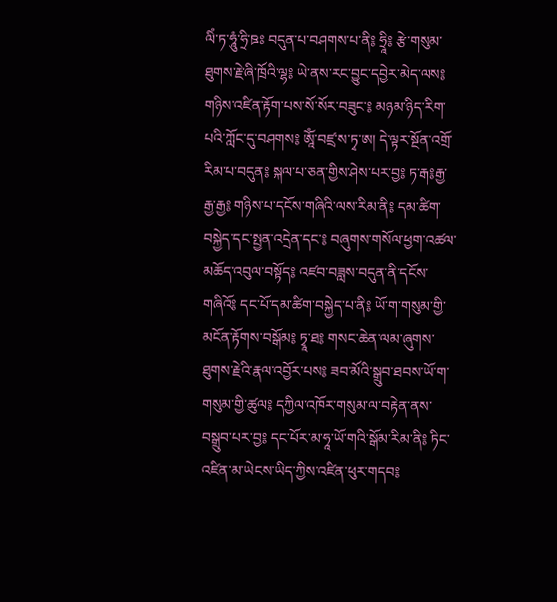ལིཾ་ཏ་ཧཱུཾ་ཧྲི་ཋཿ བདུན་པ་བཤགས་པ་ནི༔ ཧྲཱི༔ རྩེ་གསུམ་ཐུགས་རྗེ་ཞི་ཁྲོའི་ལྷ༔ ཡེ་ནས་རང་བྱུང་དབྱེར་མེད་ལས༔ གཉིས་འཛིན་རྟོག་པས་སོ་སོར་བཟུང་༔ མཉམ་ཉིད་རིག་པའི་ཀློང་དུ་བཤགས༔ ཨཱོཾ་བཛྲ་ས་ཏྭ་ཨ། དེ་ལྟར་སྔོན་འགྲོ་རིམ་པ་བདུན༔ སྐལ་པ་ཅན་གྱིས་ཤེས་པར་བྱ༔ ཏ་རྒ༔རྒྱ་རྒྱ་རྒྱ༔ གཉིས་པ་དངོས་གཞིའི་ལས་རིམ་ནི༔ དམ་ཚིག་བསྐྱེད་དང་སྤྱན་འདྲེན་དང་༔ བཞུགས་གསོལ་ཕྱག་འཚལ་མཆོད་འབུལ་བསྟོད༔ འཛབ་བཟླས་བདུན་ནི་དངོས་གཞིའོ༔ དང་པོ་དམ་ཚིག་བསྐྱེད་པ་ནི༔ ཡོ་ག་གསུམ་གྱི་མངོན་རྟོགས་བསྒོམ༔ ཏྭཱ་ཐ༔ གསང་ཆེན་ལམ་ཞུགས་ཐུགས་རྗེའི་རྣལ་འབྱོར་པས༔ ཟབ་མོའི་སྒྲུབ་ཐབས་ཡོ་ག་གསུམ་གྱི་ཚུལ༔ དཀྱིལ་འཁོར་གསུམ་ལ་བརྟེན་ནས་བསྒྲུབ་པར་བྱ༔ དང་པོར་མ་ཧཱ་ཡོ་གའི་སྒོམ་རིམ་ནི༔ ཏིང་འཛིན་མ་ཡེངས་ཡིད་ཀྱིས་འཛིན་ཕུར་གདབ༔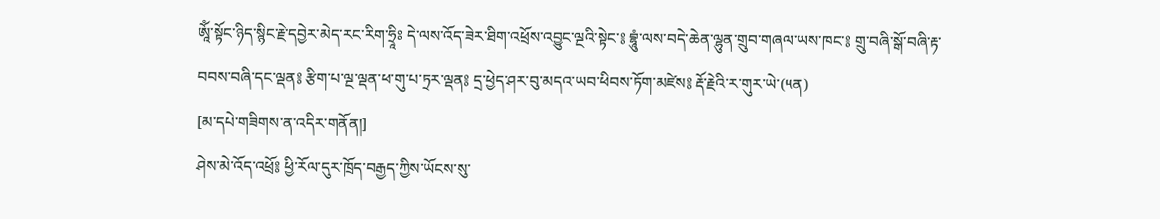ཨཱོཾ་སྟོང་ཉིད་སྙིང་རྗེ་དབྱེར་མེད་རང་རིག་ཧྲཱིཿ དེ་ལས་འོད་ཟེར་ཐིག་འཕྲོས་འབྱུང་ལྔའི་སྟེང་༔ བྷཱུཾ་ལས་བདེ་ཆེན་ལྷུན་གྲུབ་གཞལ་ཡས་ཁང་༔ གྲུ་བཞི་སྒོ་བཞི་རྟ་བབས་བཞི་དང་ལྡན༔ རྩིག་པ་ལྔ་ལྡན་ཕ་གུ་པ་ཏྲར་ལྡན༔ དྲ་ཕྱེད་ཤར་བུ་མདའ་ཡབ་ཕིབས་ཏོག་མཛེས༔ རྡོ་རྗེའི་ར་གུར་ཡེ་(༥ན)
[མ་དཔེ་གཟིགས་ན་འདིར་གནོན།]
ཤེས་མེ་འོད་འཕྲོ༔ ཕྱི་རོལ་དུར་ཁྲོད་བརྒྱད་ཀྱིས་ཡོངས་སུ་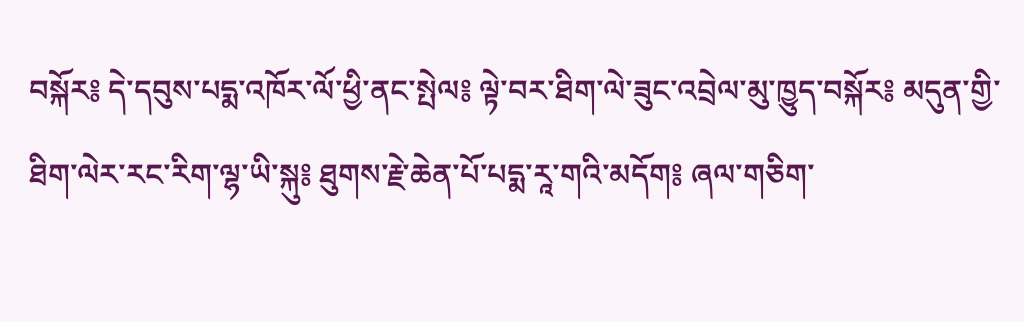བསྐོར༔ དེ་དབུས་པདྨ་འཁོར་ལོ་ཕྱི་ནང་སྤེལ༔ ལྟེ་བར་ཐིག་ལེ་ཟུང་འབྲེལ་མུ་ཁྱུད་བསྐོར༔ མདུན་གྱི་ཐིག་ལེར་རང་རིག་ལྷ་ཡི་སྐུ༔ ཐུགས་རྗེ་ཆེན་པོ་པདྨ་རཱ་གའི་མདོག༔ ཞལ་གཅིག་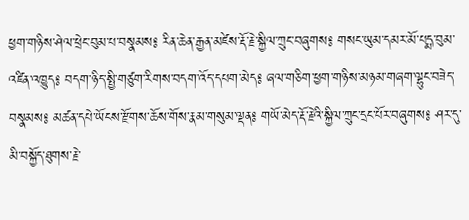ཕྱག་གཉིས་ཤེལ་ཕྲེང་བུམ་པ་བསྣམས༔ རིན་ཆེན་རྒྱན་མཛེས་རྡོ་རྗེ་སྐྱིལ་ཀྲུང་བཞུགས༔ གསང་ཡུམ་དམར་མོ་པདྨ་བུམ་འཛིན་འཁྱུད༔ བདག་ཉིད་སྤྱི་གཙུག་རིགས་བདག་འོད་དཔག་མེད༔ ཞལ་གཅིག་ཕྱག་གཉིས་མཉམ་གཞག་ལྷུང་བཟེད་བསྣམས༔ མཚན་དཔེ་ཡོངས་རྫོགས་ཆོས་གོས་རྣམ་གསུམ་ལྡན༔ གཡོ་མེད་རྡོ་རྗེའི་སྐྱིལ་ཀྲུང་དྲང་པོར་བཞུགས༔ ཤར་དུ་མི་བསྐྱོད་ཐུགས་རྗེ་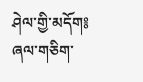ཤེལ་གྱི་མདོག༔ ཞལ་གཅིག་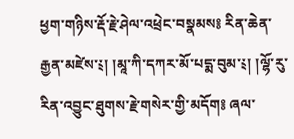ཕྱག་གཉིས་རྡོ་རྗེ་ཤེལ་འཕྲེང་བསྣམས༔ རིན་ཆེན་རྒྱན་མཛེས་༴། །མཱ་ཀི་དཀར་མོ་པདྨ་བུམ་༴། །ལྷོ་རུ་རིན་འབྱུང་ཐུགས་རྗེ་གསེར་གྱི་མདོག༔ ཞལ་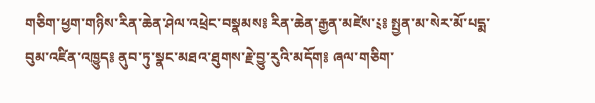གཅིག་ཕྱག་གཉིས་རིན་ཆེན་ཤེལ་འཕྲེང་བསྣམས༔ རིན་ཆེན་རྒྱན་མཛེས་༴༔ སྤྱན་མ་སེར་མོ་པདྨ་བུམ་འཛིན་འཁྱུད༔ ནུབ་ཏུ་སྣང་མཐའ་ཐུགས་རྗེ་བྱུ་རུའི་མདོག༔ ཞལ་གཅིག་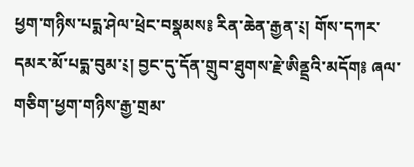ཕྱག་གཉིས་པདྨ་ཤེལ་ཕྲེང་བསྣམས༔ རིན་ཆེན་རྒྱན་༴། གོས་དཀར་དམར་མོ་པདྨ་བུམ་༴། བྱང་དུ་དོན་གྲུབ་ཐུགས་རྗེ་ཨིནྡྲའི་མདོག༔ ཞལ་གཅིག་ཕྱག་གཉིས་རྒྱ་གྲམ་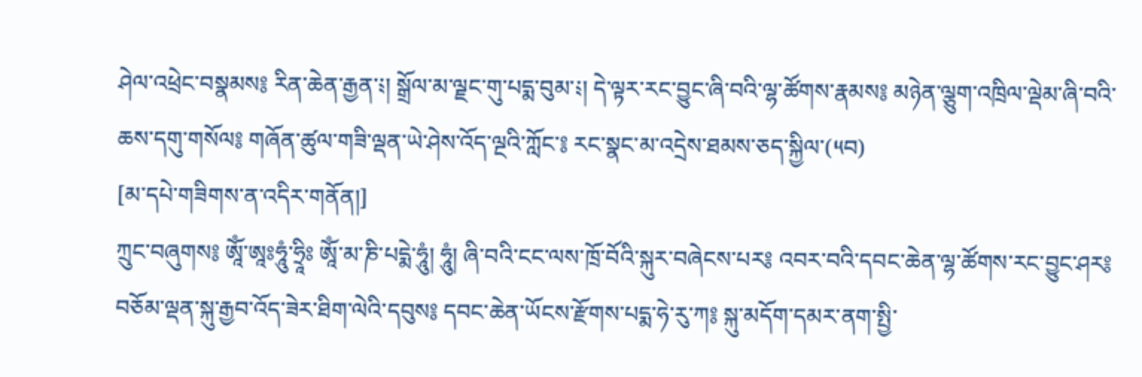ཤེལ་འཕྲེང་བསྣམས༔ རིན་ཆེན་རྒྱན་༴། སྒྲོལ་མ་ལྗང་གུ་པདྨ་བུམ་༴། དེ་ལྟར་རང་བྱུང་ཞི་བའི་ལྷ་ཚོགས་རྣམས༔ མཉེན་ལྕུག་འཁྲིལ་ལྡེམ་ཞི་བའི་ཆས་དགུ་གསོལ༔ གཞོན་ཚུལ་གཟི་ལྡན་ཡེ་ཤེས་འོད་ལྔའི་ཀློང་༔ རང་སྣང་མ་འདྲེས་ཐམས་ཅད་སྐྱིལ་(༥བ)
[མ་དཔེ་གཟིགས་ན་འདིར་གནོན།]
ཀྲུང་བཞུགས༔ ཨཱོཾ་ཨཱཿཧཱུཾ་ཧྲཱིཿ ཨཱོཾ་མ་ཎི་པདྨེ་ཧཱུཾ། ཧཱུཾ། ཞི་བའི་ངང་ལས་ཁྲོ་བོའི་སྐུར་བཞེངས་པར༔ འབར་བའི་དབང་ཆེན་ལྷ་ཚོགས་རང་བྱུང་ཤར༔ བཅོམ་ལྡན་སྐུ་རྒྱབ་འོད་ཟེར་ཐིག་ལེའི་དབུས༔ དབང་ཆེན་ཡོངས་རྫོགས་པདྨ་ཧེ་རུ་ཀ༔ སྐུ་མདོག་དམར་ནག་སྤྱི་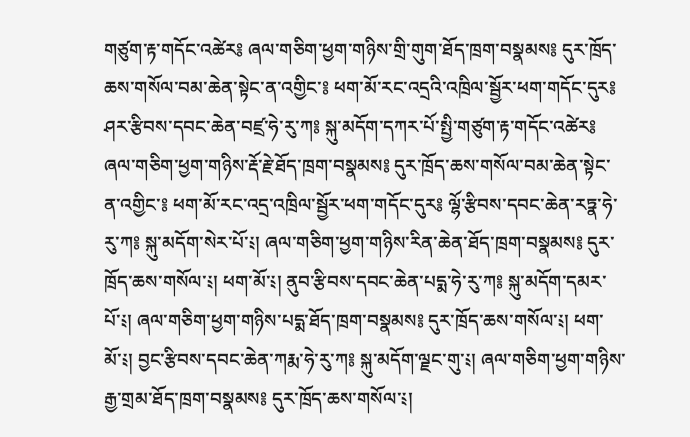གཙུག་རྟ་གདོང་འཚེར༔ ཞལ་གཅིག་ཕྱག་གཉིས་གྲི་གུག་ཐོད་ཁྲག་བསྣམས༔ དུར་ཁྲོད་ཆས་གསོལ་བམ་ཆེན་སྟེང་ན་འགྱིང་༔ ཕག་མོ་རང་འདྲའི་འཁྲིལ་སྦྱོར་ཕག་གདོང་དུར༔ ཤར་རྩིབས་དབང་ཆེན་བཛྲ་ཧེ་རུ་ཀ༔ སྐུ་མདོག་དཀར་པོ་སྤྱི་གཙུག་རྟ་གདོང་འཚེར༔ ཞལ་གཅིག་ཕྱག་གཉིས་རྡོ་རྗེ་ཐོད་ཁྲག་བསྣམས༔ དུར་ཁྲོད་ཆས་གསོལ་བམ་ཆེན་སྟེང་ན་འགྱིང་༔ ཕག་མོ་རང་འདྲ་འཁྲིལ་སྦྱོར་ཕག་གདོང་དུར༔ ལྷོ་རྩིབས་དབང་ཆེན་རཏྣ་ཧེ་རུ་ཀ༔ སྐུ་མདོག་སེར་པོ་༴། ཞལ་གཅིག་ཕྱག་གཉིས་རིན་ཆེན་ཐོད་ཁྲག་བསྣམས༔ དུར་ཁྲོད་ཆས་གསོལ་༴། ཕག་མོ་༴། ནུབ་རྩིབས་དབང་ཆེན་པདྨ་ཧེ་རུ་ཀ༔ སྐུ་མདོག་དམར་པོ་༴། ཞལ་གཅིག་ཕྱག་གཉིས་པདྨ་ཐོད་ཁྲག་བསྣམས༔ དུར་ཁྲོད་ཆས་གསོལ་༴། ཕག་མོ་༴། བྱང་རྩིབས་དབང་ཆེན་ཀརྨ་ཧེ་རུ་ཀ༔ སྐུ་མདོག་ལྗང་གུ་༴། ཞལ་གཅིག་ཕྱག་གཉིས་རྒྱ་གྲམ་ཐོད་ཁྲག་བསྣམས༔ དུར་ཁྲོད་ཆས་གསོལ་༴།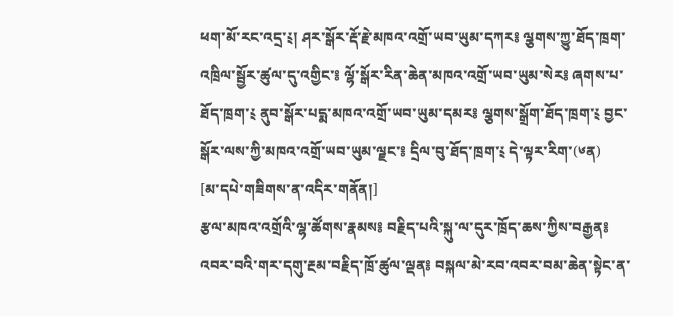ཕག་མོ་རང་འདྲ་༴། ཤར་སྒོར་རྡོ་རྗེ་མཁའ་འགྲོ་ཡབ་ཡུམ་དཀར༔ ལྕགས་ཀྱུ་ཐོད་ཁྲག་འཁྲིལ་སྦྱོར་ཚུལ་དུ་འགྱིང་༔ ལྷོ་སྒོར་རིན་ཆེན་མཁའ་འགྲོ་ཡབ་ཡུམ་སེར༔ ཞགས་པ་ཐོད་ཁྲག་༴ ནུབ་སྒོར་པདྨ་མཁའ་འགྲོ་ཡབ་ཡུམ་དམར༔ ལྕགས་སྒྲོག་ཐོད་ཁྲག་༴ བྱང་སྒོར་ལས་ཀྱི་མཁའ་འགྲོ་ཡབ་ཡུམ་ལྗང་༔ དྲིལ་བུ་ཐོད་ཁྲག་༴ དེ་ལྟར་རིག་(༦ན)
[མ་དཔེ་གཟིགས་ན་འདིར་གནོན།]
རྩལ་མཁའ་འགྲོའི་ལྷ་ཚོགས་རྣམས༔ བརྗིད་པའི་སྐུ་ལ་དུར་ཁྲོད་ཆས་ཀྱིས་བརྒྱན༔ འབར་བའི་གར་དགུ་རྔམ་བརྗིད་ཁྲོ་ཚུལ་ལྡན༔ བསྐལ་མེ་རབ་འབར་བམ་ཆེན་སྟེང་ན་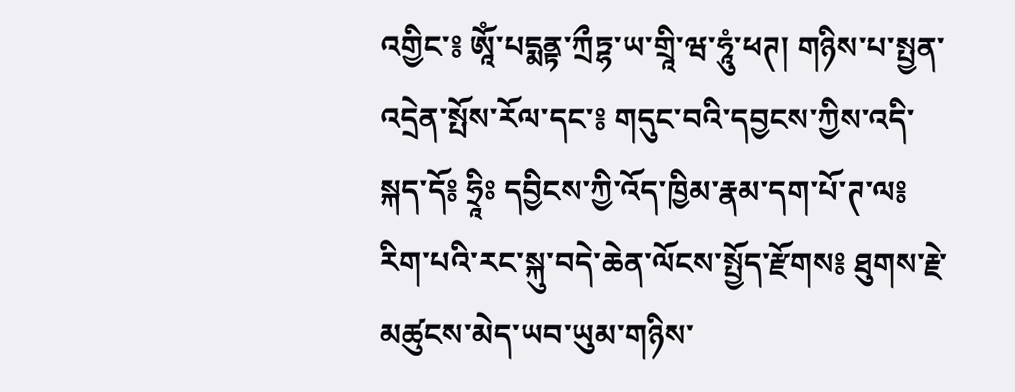འགྱིང་༔ ཨཱོཾ་པདྨནྟ་ཀྲྀཏྷ་ཡ་གྲཱི་ཝ་ཧཱུཾ་ཕཊ། གཉིས་པ་སྤྱན་འདྲེན་སྤོས་རོལ་དང་༔ གདུང་བའི་དབྱངས་ཀྱིས་འདི་སྐད་དོ༔ ཧྲཱིཿ དབྱིངས་ཀྱི་འོད་ཁྱིམ་རྣམ་དག་པོ་ཊ་ལ༔ རིག་པའི་རང་སྐུ་བདེ་ཆེན་ལོངས་སྤྱོད་རྫོགས༔ ཐུགས་རྗེ་མཚུངས་མེད་ཡབ་ཡུམ་གཉིས་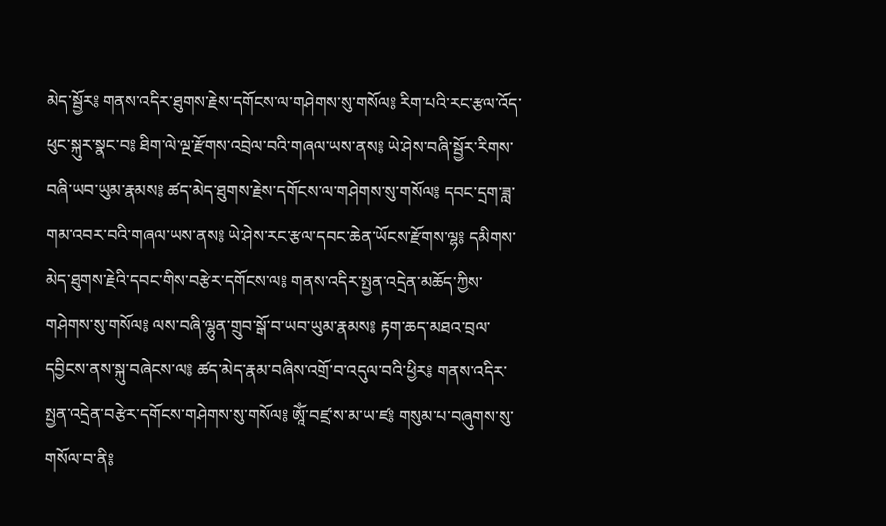མེད་སྦྱོར༔ གནས་འདིར་ཐུགས་རྗེས་དགོངས་ལ་གཤེགས་སུ་གསོལ༔ རིག་པའི་རང་རྩལ་འོད་ཕུང་སྐུར་སྣང་བ༔ ཐིག་ལེ་ལྔ་རྫོགས་འབྲེལ་བའི་གཞལ་ཡས་ནས༔ ཡེ་ཤེས་བཞི་སྦྱོར་རིགས་བཞི་ཡབ་ཡུམ་རྣམས༔ ཚད་མེད་ཐུགས་རྗེས་དགོངས་ལ་གཤེགས་སུ་གསོལ༔ དབང་དྲག་ཟླ་གམ་འབར་བའི་གཞལ་ཡས་ནས༔ ཡེ་ཤེས་རང་རྩལ་དབང་ཆེན་ཡོངས་རྫོགས་ལྷ༔ དམིགས་མེད་ཐུགས་རྗེའི་དབང་གིས་བརྩེར་དགོངས་ལ༔ གནས་འདིར་སྤྱན་འདྲེན་མཆོད་ཀྱིས་གཤེགས་སུ་གསོལ༔ ལས་བཞི་ལྷུན་གྲུབ་སྒོ་བ་ཡབ་ཡུམ་རྣམས༔ རྟག་ཆད་མཐའ་བྲལ་དབྱིངས་ནས་སྐུ་བཞེངས་ལ༔ ཚད་མེད་རྣམ་བཞིས་འགྲོ་བ་འདུལ་བའི་ཕྱིར༔ གནས་འདིར་སྤྱན་འདྲེན་བརྩེར་དགོངས་གཤེགས་སུ་གསོལ༔ ཨཱོཾ་བཛྲ་ས་མ་ཡ་ཛ༔ གསུམ་པ་བཞུགས་སུ་གསོལ་བ་ནི༔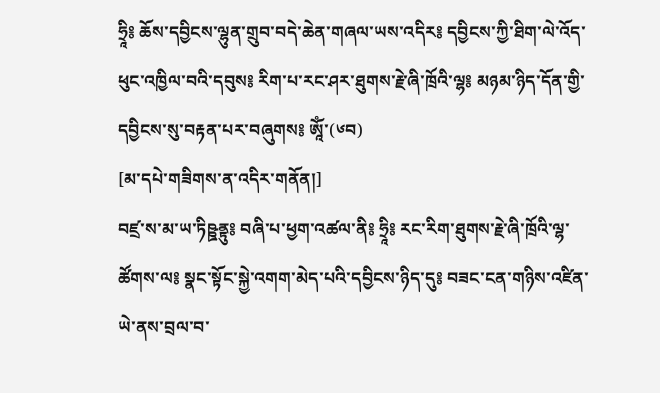ཧྲཱི༔ ཆོས་དབྱིངས་ལྷུན་གྲུབ་བདེ་ཆེན་གཞལ་ཡས་འདིར༔ དབྱིངས་ཀྱི་ཐིག་ལེ་འོད་ཕུང་འཁྱིལ་བའི་དབུས༔ རིག་པ་རང་ཤར་ཐུགས་རྗེ་ཞི་ཁྲོའི་ལྷ༔ མཉམ་ཉིད་དོན་གྱི་དབྱིངས་སུ་བརྟན་པར་བཞུགས༔ ཨཱོཾ་(༦བ)
[མ་དཔེ་གཟིགས་ན་འདིར་གནོན།]
བཛྲ་ས་མ་ཡ་ཏིཥྛནྟུ༔ བཞི་པ་ཕྱག་འཚལ་ནི༔ ཧྲཱི༔ རང་རིག་ཐུགས་རྗེ་ཞི་ཁྲོའི་ལྷ་ཚོགས་ལ༔ སྣང་སྟོང་སྐྱེ་འགག་མེད་པའི་དབྱིངས་ཉིད་དུ༔ བཟང་ངན་གཉིས་འཛིན་ཡེ་ནས་བྲལ་བ་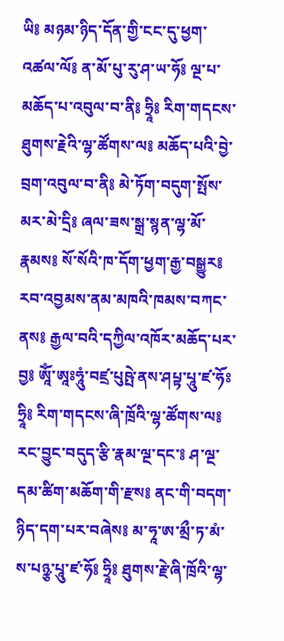ཡི༔ མཉམ་ཉིད་དོན་གྱི་ངང་དུ་ཕྱག་འཚལ་ལོ༔ ན་མོ་པུ་རུ་ཤ་ཡ་ཧོ༔ ལྔ་པ་མཆོད་པ་འབུལ་བ་ནི༔ ཧྲཱི༔ རིག་གདངས་ཐུགས་རྗེའི་ལྷ་ཚོགས་ལ༔ མཆོད་པའི་བྱེ་བྲག་འབུལ་བ་ནི༔ མེ་ཏོག་བདུག་སྤོས་མར་མེ་དྲི༔ ཞལ་ཟས་སྒྲ་སྙན་ལྷ་མོ་རྣམས༔ སོ་སོའི་ཁ་དོག་ཕྱག་རྒྱ་བསྒྱུར༔ རབ་འབྱམས་ནམ་མཁའི་ཁམས་བཀང་ནས༔ རྒྱལ་བའི་དཀྱིལ་འཁོར་མཆོད་པར་བྱ༔ ཨཱོཾ་ཨཱཿཧཱུཾ་བཛྲ་པུཥྤེ་ནས་ཤཔྟ་པཱུ་ཛ་ཧོཿ ཧྲཱི༔ རིག་གདངས་ཞི་ཁྲོའི་ལྷ་ཚོགས་ལ༔ རང་བྱུང་བདུད་རྩི་རྣམ་ལྔ་དང་༔ ཤ་ལྔ་དམ་ཚིག་མཆོག་གི་རྫས༔ ནང་གི་བདག་ཉིད་དག་པར་བཞེས༔ མ་ཧཱ་ཨ་མྲྀ་ཏ་མཾ་ས་པཉྩ་པཱུ་ཛ་ཧོ༔ ཧྲཱི༔ ཐུགས་རྗེ་ཞི་ཁྲོའི་ལྷ་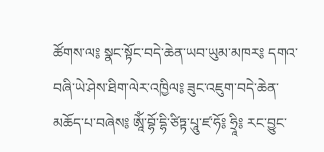ཚོགས་ལ༔ སྣང་སྟོང་བདེ་ཆེན་ཡབ་ཡུམ་མཁར༔ དགའ་བཞི་ཡེ་ཤེས་ཐིག་ལེར་འཁྱིལ༔ ཟུང་འཇུག་བདེ་ཆེན་མཆོད་པ་བཞེས༔ ཨཱོཾ་བྷོ་དྷི་ཙིཏྟ་པཱུ་ཛ་ཧོ༔ ཧྲཱི༔ རང་བྱུང་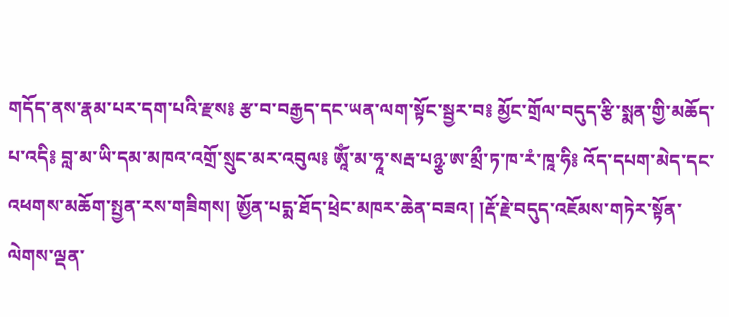གདོད་ནས་རྣམ་པར་དག་པའི་རྫས༔ རྩ་བ་བརྒྱད་དང་ཡན་ལག་སྟོང་སྦྱར་བ༔ མྱོང་གྲོལ་བདུད་རྩི་སྨན་གྱི་མཆོད་པ་འདི༔ བླ་མ་ཡི་དམ་མཁའ་འགྲོ་སྲུང་མར་འབུལ༔ ཨཱོཾ་མ་ཧཱ་སརྦ་པཉྩ་ཨ་མྲྀ་ཏ་ཁ་རཾ་ཁཱ་ཧི༔ འོད་དཔག་མེད་དང་འཕགས་མཆོག་སྤྱན་རས་གཟིགས། ཨྱོན་པདྨ་ཐོད་ཕྲེང་མཁར་ཆེན་བཟའ། །རྡོ་རྗེ་བདུད་འཇོམས་གཏེར་སྟོན་ལེགས་ལྡན་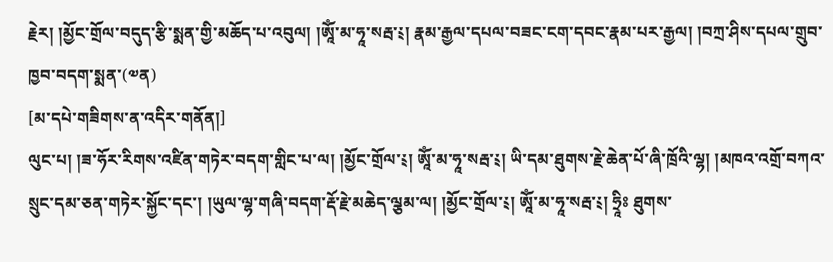རྗེར། །མྱོང་གྲོལ་བདུད་རྩི་སྨན་གྱི་མཆོད་པ་འབུལ། །ཨཱོཾ་མ་ཧཱ་སརྦ་༴། རྣམ་རྒྱལ་དཔལ་བཟང་ངག་དབང་རྣམ་པར་རྒྱལ། །བཀྲ་ཤིས་དཔལ་གྲུབ་ཁྱབ་བདག་སྨན་(༧ན)
[མ་དཔེ་གཟིགས་ན་འདིར་གནོན།]
ལུང་པ། །ཟ་ཧོར་རིགས་འཛིན་གཏེར་བདག་གླིང་པ་ལ། །མྱོང་གྲོལ་༴། ཨཱོཾ་མ་ཧཱ་སརྦ་༴། ཡི་དམ་ཐུགས་རྗེ་ཆེན་པོ་ཞི་ཁྲོའི་ལྷ། །མཁའ་འགྲོ་བཀའ་སྲུང་དམ་ཅན་གཏེར་སྐྱོང་དང་། །ཡུལ་ལྷ་གཞི་བདག་རྡོ་རྗེ་མཆེད་ལྕམ་ལ། །མྱོང་གྲོལ་༴། ཨཱོཾ་མ་ཧཱ་སརྦ་༴། ཧྲཱིཿ ཐུགས་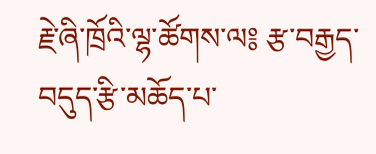རྗེ་ཞི་ཁྲོའི་ལྷ་ཚོགས་ལ༔ རྩ་བརྒྱད་བདུད་རྩི་མཆོད་པ་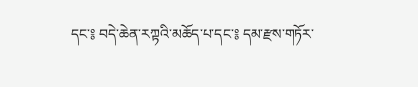དང་༔ བདེ་ཆེན་རཀྟའི་མཆོད་པ་དང་༔ དམ་རྫས་གཏོར་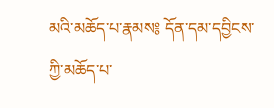མའི་མཆོད་པ་རྣམས༔ དོན་དམ་དབྱིངས་ཀྱི་མཆོད་པ་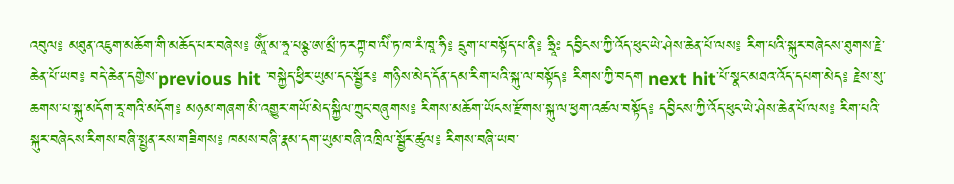འབུལ༔ མཐུན་འཇུག་མཆོག་གི་མཆོད་པར་བཞེས༔ ཨཱོཾ་མ་ཧཱ་པཉྩ་ཨ་མྲྀ་ཏ་རཀྟ་བ་ལིཾ་ཏ་ཁ་རཾ་ཁཱ་ཧི༔ དྲུག་པ་བསྟོད་པ་ནི༔ ཧྲཱིཿ དབྱིངས་ཀྱི་འོད་ཕུང་ཡེ་ཤེས་ཆེན་པོ་ལས༔ རིག་པའི་སྐུར་བཞེངས་ཐུགས་རྗེ་ཆེན་པོ་ཡབ༔ བདེ་ཆེན་དགྱེས་previous hit ་བསྐྱེད་ཕྱིར་ཡུམ་དང་སྦྱོར༔ གཉིས་མེད་དོན་དམ་རིག་པའི་སྐུ་ལ་བསྟོད༔ རིགས་ཀྱི་བདག next hit་པོ་སྣང་མཐའ་འོད་དཔག་མེད༔ རྗེས་སུ་ཆགས་པ་སྐུ་མདོག་རཱ་གའི་མདོག༔ མཉམ་གཞག་མི་འགྱུར་གཡོ་མེད་སྐྱིལ་ཀྲུང་བཞུགས༔ རིགས་མཆོག་ཡོངས་རྫོགས་སྐུ་ལ་ཕྱག་འཚལ་བསྟོད༔ དབྱིངས་ཀྱི་འོད་ཕུང་ཡེ་ཤེས་ཆེན་པོ་ལས༔ རིག་པའི་སྐུར་བཞེངས་རིགས་བཞི་སྤྱན་རས་གཟིགས༔ ཁམས་བཞི་རྣམ་དག་ཡུམ་བཞི་འཁྲིལ་སྦྱོར་ཚུལ༔ རིགས་བཞི་ཡབ་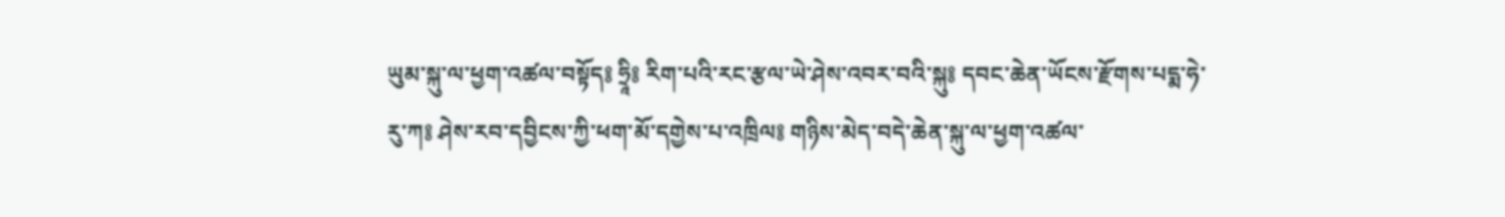ཡུམ་སྐུ་ལ་ཕྱག་འཚལ་བསྟོད༔ ཧྲཱི༔ རིག་པའི་རང་རྩལ་ཡེ་ཤེས་འབར་བའི་སྐུ༔ དབང་ཆེན་ཡོངས་རྫོགས་པདྨ་ཧེ་རུ་ཀ༔ ཤེས་རབ་དབྱིངས་ཀྱི་ཕག་མོ་དགྱེས་པ་འཁྲིལ༔ གཉིས་མེད་བདེ་ཆེན་སྐུ་ལ་ཕྱག་འཚལ་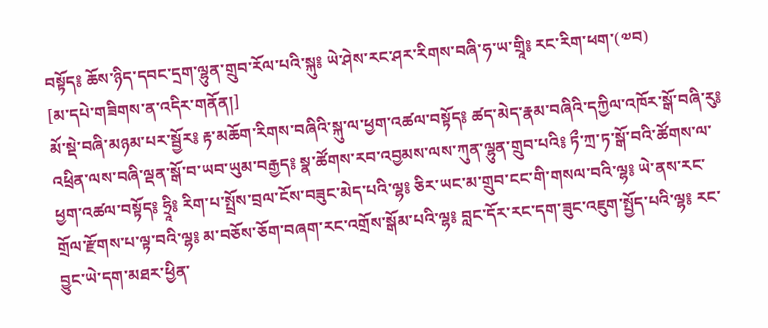བསྟོད༔ ཆོས་ཉིད་དབང་དྲག་ལྷུན་གྲུབ་རོལ་པའི་སྐུ༔ ཡེ་ཤེས་རང་ཤར་རིགས་བཞི་ཧ་ཡ་གྲཱི༔ རང་རིག་ཕག་(༧བ)
[མ་དཔེ་གཟིགས་ན་འདིར་གནོན།]
མོ་སྡེ་བཞི་མཉམ་པར་སྦྱོར༔ རྟ་མཆོག་རིགས་བཞིའི་སྐུ་ལ་ཕྱག་འཚལ་བསྟོད༔ ཚད་མེད་རྣམ་བཞིའི་དཀྱིལ་འཁོར་སྒོ་བཞི་རུ༔ འཕྲིན་ལས་བཞི་ལྡན་སྒོ་བ་ཡབ་ཡུམ་བརྒྱད༔ སྣ་ཚོགས་རབ་འབྱམས་ལས་ཀུན་ལྷུན་གྲུབ་པའི༔ ཏྀ་ཀྲ་ཏ་སྒོ་བའི་ཚོགས་ལ་ཕྱག་འཚལ་བསྟོད༔ ཧྲཱི༔ རིག་པ་སྤྲོས་བྲལ་ངོས་བཟུང་མེད་པའི་ལྷ༔ ཅིར་ཡང་མ་གྲུབ་ངང་གི་གསལ་བའི་ལྷ༔ ཡེ་ནས་རང་གྲོལ་རྫོགས་པ་ལྟ་བའི་ལྷ༔ མ་བཅོས་ཅོག་བཞག་རང་འགྲོས་སྒོམ་པའི་ལྷ༔ བླང་དོར་རང་དག་ཟུང་འཇུག་སྤྱོད་པའི་ལྷ༔ རང་བྱུང་ཡེ་དག་མཐར་ཕྱིན་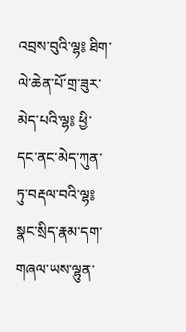འབྲས་བུའི་ལྷ༔ ཐིག་ལེ་ཆེན་པོ་གྲ་ཟུར་མེད་པའི་ལྷ༔ ཕྱི་དང་ནང་མེད་ཀུན་ཏུ་བརྡལ་བའི་ལྷ༔ སྣང་སྲིད་རྣམ་དག་གཞལ་ཡས་ལྷུན་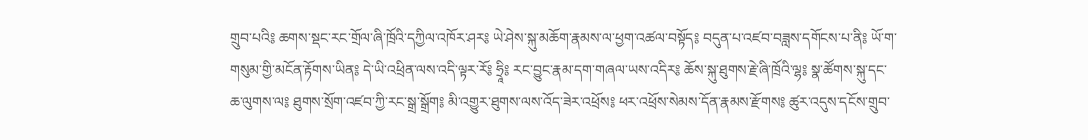གྲུབ་པའི༔ ཆགས་སྡང་རང་གྲོལ་ཞི་ཁྲོའི་དཀྱིལ་འཁོར་ཤར༔ ཡེ་ཤེས་སྐུ་མཆོག་རྣམས་ལ་ཕྱག་འཚལ་བསྟོད༔ བདུན་པ་འཛབ་བཟླས་དགོངས་པ་ནི༔ ཡོ་ག་གསུམ་གྱི་མངོན་རྟོགས་ཡིན༔ དེ་ཡི་འཕྲིན་ལས་འདི་ལྟར་རོ༔ ཧྲཱི༔ རང་བྱུང་རྣམ་དག་གཞལ་ཡས་འདིར༔ ཆོས་སྐུ་ཐུགས་རྗེ་ཞི་ཁྲོའི་ལྷ༔ སྣ་ཚོགས་སྐུ་དང་ཆ་ལུགས་ལ༔ ཐུགས་སྲོག་འཛབ་ཀྱི་རང་སྒྲ་སྒྲོག༔ མི་འགྱུར་ཐུགས་ལས་འོད་ཟེར་འཕྲོས༔ ཕར་འཕྲོས་སེམས་དོན་རྣམས་རྫོགས༔ ཚུར་འདུས་དངོས་གྲུབ་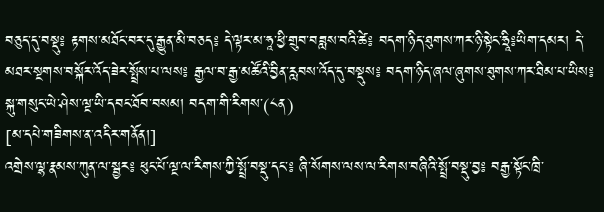བཅུད་དུ་བསྡུ༔ རྟགས་མཐོང་བར་དུ་རྒྱུན་མི་བཅད༔ དེ་ལྟར་མ་ཧཱ་ཕྱི་གྲུབ་བཟླས་བའི་ཚེ༔ བདག་ཉིད་ཐུགས་ཀར་ཉི་སྟེང་ཧྲཱི༔ཡིག་དམར། དེ་མཐར་སྔགས་བསྐོར་འོད་ཟེར་སྤྲོས་པ་ལས༔ རྒྱལ་བ་རྒྱ་མཚོའི་བྱིན་རླབས་འོད་དུ་བསྡུས༔ བདག་ཉིད་ཞལ་ཞུགས་ཐུགས་ཀར་ཐིམ་པ་ཡིས༔ སྐུ་གསུང་ཡེ་ཤེས་ལྔ་ཡི་དབང་ཐོབ་བསམ། བདག་གི་རིགས་(༨ན)
[མ་དཔེ་གཟིགས་ན་འདིར་གནོན།]
འགྲེས་ལྷ་རྣམས་ཀུན་ལ་སྦྱར༔ ཕུང་པོ་ལྔ་ལ་རིགས་ཀྱི་སྤྲོ་བསྡུ་དང་༔ ཞི་སོགས་ལས་ལ་རིགས་བཞིའི་སྤྲོ་བསྡུ་བྱ༔ བརྒྱ་སྟོང་ཁྲི་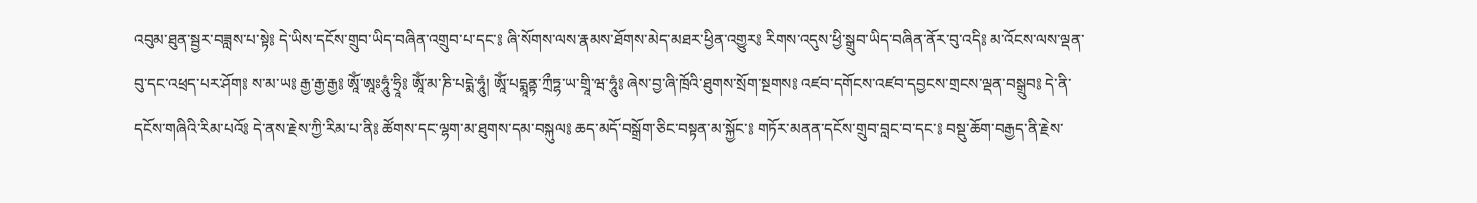འབུམ་ཐུན་སྦྱར་བཟླས་པ་སྟེ༔ དེ་ཡིས་དངོས་གྲུབ་ཡིད་བཞིན་འགྲུབ་པ་དང་༔ ཞི་སོགས་ལས་རྣམས་ཐོགས་མེད་མཐར་ཕྱིན་འགྱུར༔ རིགས་འདུས་ཕྱི་སྒྲུབ་ཡིད་བཞིན་ནོར་བུ་འདི༔ མ་འོངས་ལས་ལྡན་བུ་དང་འཕྲད་པར་ཤོག༔ ས་མ་ཡ༔ རྒྱ་རྒྱ་རྒྱ༔ ཨཱོཾ་ཨཱཿཧཱུཾ་ཧྲཱི༔ ཨཱོཾ་མ་ཎི་པདྨེ་ཧཱུཾ། ཨཱོཾ་པདྨཱནྟ་ཀྲྀཏྷ་ཡ་གྲཱི་ཝ་ཧཱུཾ༔ ཞེས་བྱ་ཞི་ཁྲོའི་ཐུགས་སྲོག་སྔགས༔ འཛབ་དགོངས་འཛབ་དབྱངས་གྲངས་ལྡན་བསྒྲུབ༔ དེ་ནི་དངོས་གཞིའི་རིམ་པའོ༔ དེ་ནས་རྗེས་ཀྱི་རིམ་པ་ནི༔ ཚོགས་དང་ལྷག་མ་ཐུགས་དམ་བསྐུལ༔ ཆད་མདོ་བསྒྲོག་ཅིང་བསྟན་མ་སྐྱོང་༔ གཏོར་མནན་དངོས་གྲུབ་བླང་བ་དང་༔ བསྡུ་ཆོག་བརྒྱད་ནི་རྗེས་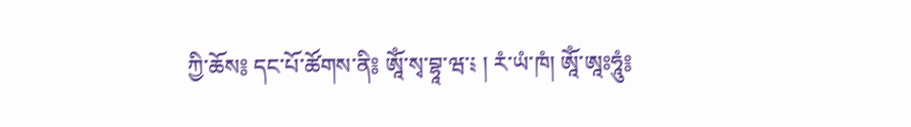ཀྱི་ཆོས༔ དང་པོ་ཚོགས་ནི༔ ཨཱོཾ་སྭ་བྷཱ་ཝ་༴ ། རཾ་ཡཾ་ཁཾ། ཨཱོཾ་ཨཱཿཧཱུཾ༔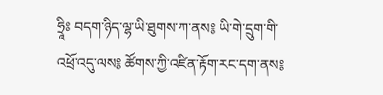ཧྲཱིཿ བདག་ཉིད་ལྷ་ཡི་ཐུགས་ཀ་ནས༔ ཡི་གེ་དྲུག་གི་འཕྲོ་འདུ་ལས༔ ཚོགས་ཀྱི་འཛིན་རྟོག་རང་དག་ནས༔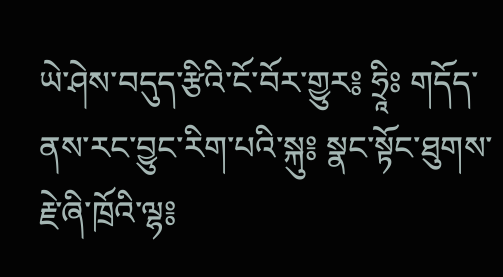ཡེ་ཤེས་བདུད་རྩིའི་ངོ་བོར་གྱུར༔ ཧྲཱིཿ གདོད་ནས་རང་བྱུང་རིག་པའི་སྐུ༔ སྣང་སྟོང་ཐུགས་རྗེ་ཞི་ཁྲོའི་ལྷ༔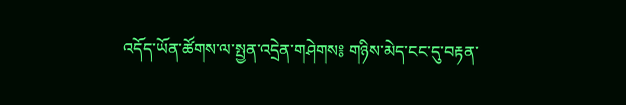འདོད་ཡོན་ཚོགས་ལ་སྤྱན་འདྲེན་གཤེགས༔ གཉིས་མེད་ངང་དུ་བརྟན་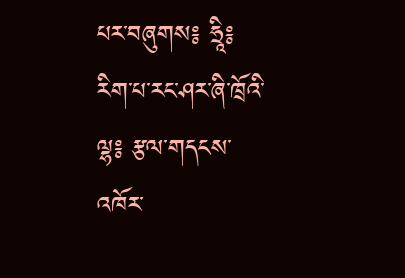པར་བཞུགས༔ ཧྲཱི༔ རིག་པ་རང་ཤར་ཞི་ཁྲོའི་ལྷ༔ རྩལ་གདངས་འཁོར་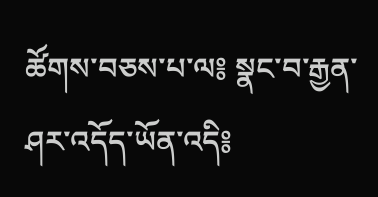ཚོགས་བཅས་པ་ལ༔ སྣང་བ་རྒྱན་ཤར་འདོད་ཡོན་འདི༔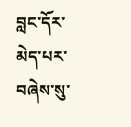བླང་དོར་མེད་པར་བཞེས་སུ་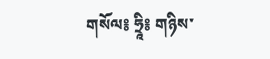གསོལ༔ ཧྲཱི༔ གཉིས་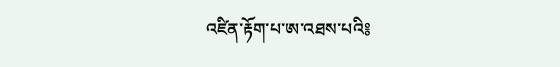འཛིན་རྟོག་པ་ཨ་འཐས་པའི༔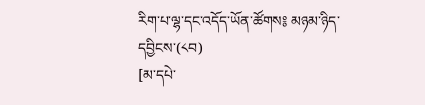རིག་པ་ལྷ་དང་འདོད་ཡོན་ཚོགས༔ མཉམ་ཉིད་དབྱིངས་(༨བ)
[མ་དཔེ་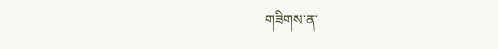གཟིགས་ན་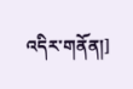འདིར་གནོན།]